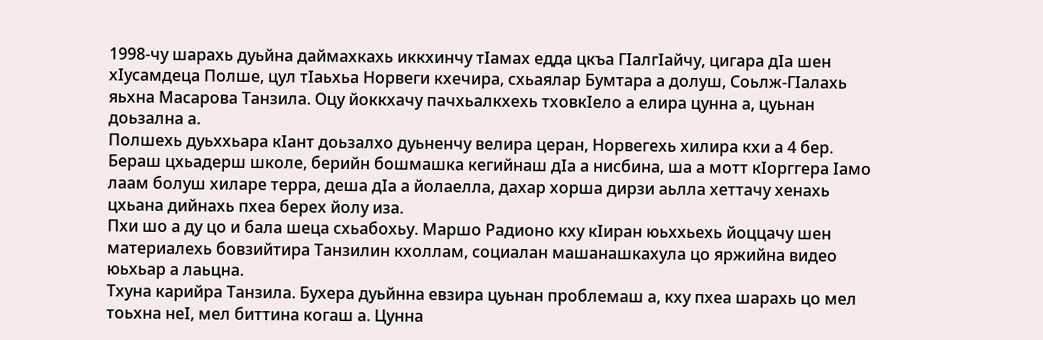1998-чу шарахь дуьйна даймахкахь иккхинчу тIамах едда цкъа ГIалгIайчу, цигара дIа шен хIусамдеца Полше, цул тIаьхьа Норвеги кхечира, схьаялар Бумтара а долуш, Соьлж-ГIалахь яьхна Масарова Танзила. Оцу йоккхачу пачхьалкхехь тховкIело а елира цунна а, цуьнан доьзална а.
Полшехь дуьххьара кIант доьзалхо дуьненчу велира церан, Норвегехь хилира кхи а 4 бер. Бераш цхьадерш школе, берийн бошмашка кегийнаш дIа а нисбина, ша а мотт кIорггера Iамо лаам болуш хиларе терра, деша дIа а йолаелла, дахар хорша дирзи аьлла хеттачу хенахь цхьана дийнахь пхеа берех йолу иза.
Пхи шо а ду цо и бала шеца схьабохьу. Маршо Радионо кху кIиран юьххьехь йоццачу шен материалехь бовзийтира Танзилин кхоллам, социалан машанашкахула цо яржийна видео юьхьар а лаьцна.
Тхуна карийра Танзила. Бухера дуьйнна евзира цуьнан проблемаш а, кху пхеа шарахь цо мел тоьхна неI, мел биттина когаш а. Цунна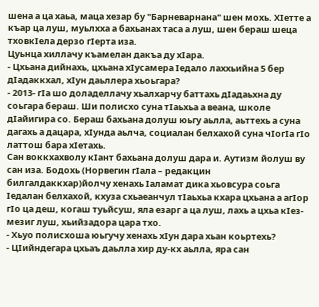шена а ца хаьа, маца хезар бу "Барневарнана" шен мохь. ХIетте а къар ца луш, муьлхха а бахьанах таса а луш, шен бераш шеца тховкIела дерзо гIерта иза.
Цуьнца хиллачу къамелан дакъа ду хIара.
- Цхьана дийнахь, цхьана хIусамера Iедало лаххьийна 5 бер дIадаккхал, хIун даьллера хьоьгара?
- 2013- гIа шо доладеллачу хьалхарчу баттахь дIадаьхна ду соьгара бераш. Ши полисхо суна тIаьхьа а веана, школе дIайигира со. Бераш бахьана долуш юьгу аьлла, аьттехь а суна дагахь а дацара, хIунда аьлча, социалан белхахой суна чIогIа гIо латтош бара хIетахь.
Сан воккхахволу кIант бахьана долуш дара и. Аутизм йолуш ву сан иза. Бодохь (Норвегин гIала – редакцин билгалдаккхар)йолчу хенахь Iаламат дика хьовсура соьга Iедалан белхахой, кхуза схьаеанчул тIаьхьа кхара цхьана а агIор гIо ца деш, когаш туьйсуш, яла езарг а ца луш, лахь а цхьа кIез-мезиг луш, хьийзадора цара тхо.
- Хьуо полисхоша юьгучу хенахь хIун дара хьан коьртехь?
- ЦIийндегара цхьаъ даьлла хир ду-кх аьлла, яра сан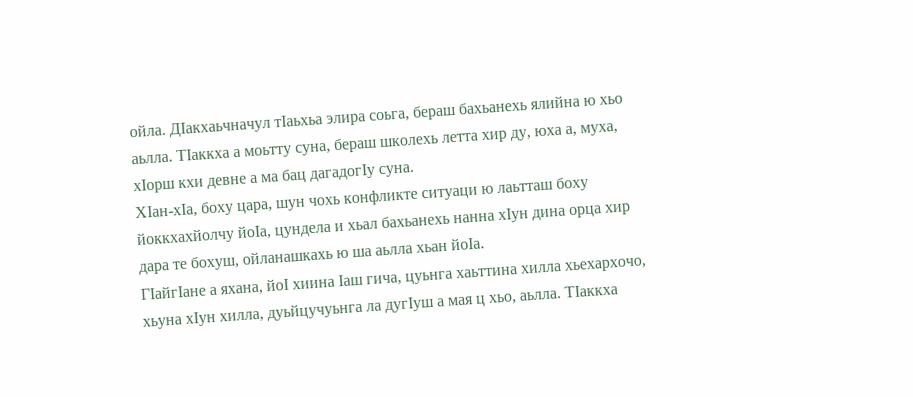ойла. ДIакхаьчначул тIаьхьа элира соьга, бераш бахьанехь ялийна ю хьо аьлла. ТIаккха а моьтту суна, бераш школехь летта хир ду, юха а, муха, хIорш кхи девне а ма бац дагадогIу суна.
ХIан-хIа, боху цара, шун чохь конфликте ситуаци ю лаьтташ боху йоккхахйолчу йоIа, цундела и хьал бахьанехь нанна хIун дина орца хир дара те бохуш, ойланашкахь ю ша аьлла хьан йоIа.
ГIайгIане а яхана, йоI хиина Iаш гича, цуьнга хаьттина хилла хьехархочо, хьуна хIун хилла, дуьйцучуьнга ла дугIуш а мая ц хьо, аьлла. ТIаккха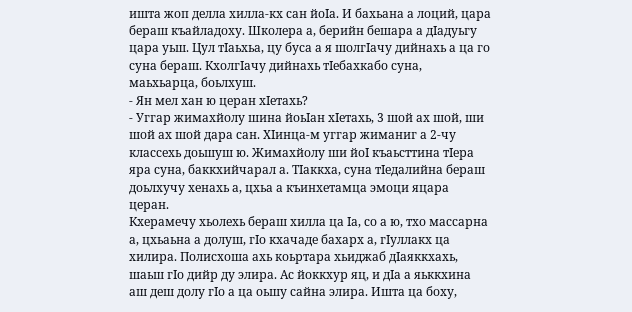ишта жоп делла хилла-кх сан йоIа. И бахьана а лоций, цара бераш къайладоху. Школера а, берийн бешара а дIадуьгу цара уьш. Цул тIаьхьа, цу буса а я шолгIачу дийнахь а ца го суна бераш. КхолгIачу дийнахь тIебахкабо суна, маьхьарца, боьлхуш.
- Ян мел хан ю церан хIетахь?
- Уггар жимахйолу шина йоьIан хIетахь, 3 шой ах шой, ши шой ах шой дара сан. ХIинца-м уггар жиманиг а 2-чу классехь доьшуш ю. Жимахйолу ши йоI къаьсттина тIера яра суна, баккхийчарал а. ТIаккха, суна тIедалийна бераш доьлхучу хенахь а, цхьа а къинхетамца эмоци яцара церан.
Кхерамечу хьолехь бераш хилла ца Iа, со а ю, тхо массарна а, цхьаьна а долуш, гIо кхачаде бахарх а, гIуллакх ца хилира. Полисхоша ахь коьртара хьиджаб дIаяккхахь, шаьш гIо дийр ду элира. Ас йоккхур яц, и дIа а яьккхина аш деш долу гIо а ца оьшу сайна элира. Ишта ца боху,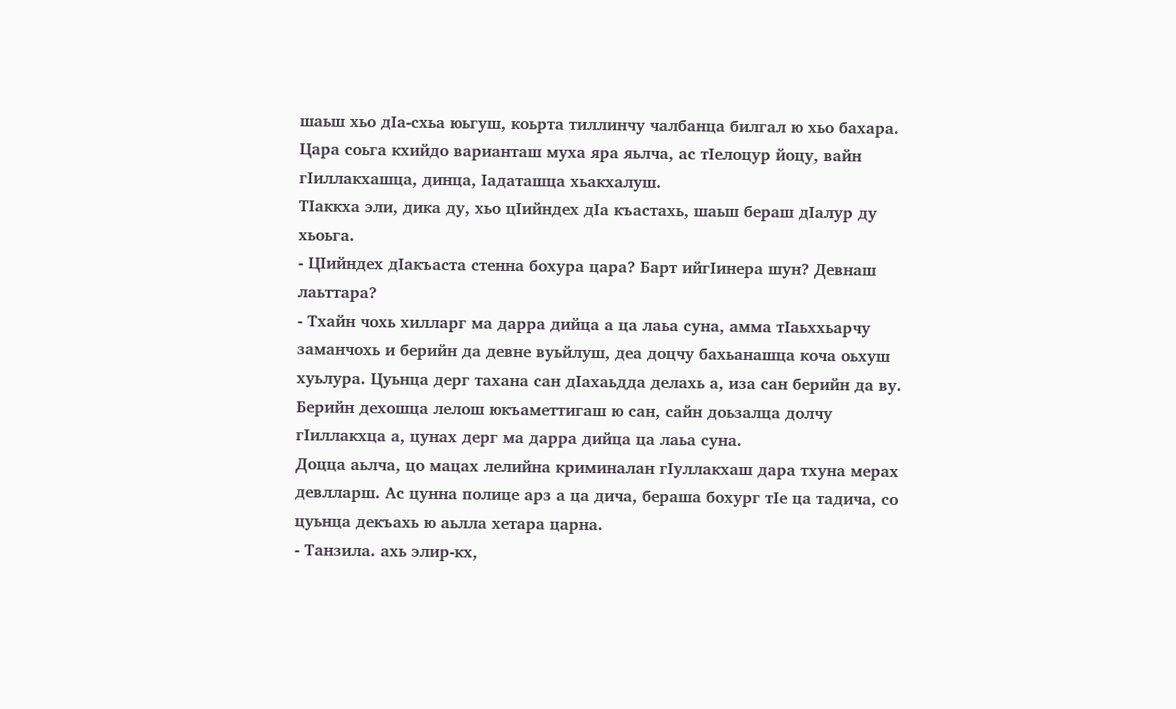шаьш хьо дIа-схьа юьгуш, коьрта тиллинчу чалбанца билгал ю хьо бахара. Цара соьга кхийдо варианташ муха яра яьлча, ас тIелоцур йоцу, вайн гIиллакхашца, динца, Iадаташца хьакхалуш.
ТIаккха эли, дика ду, хьо цIийндех дIа къастахь, шаьш бераш дIалур ду хьоьга.
- ЦIийндех дIакъаста стенна бохура цара? Барт ийгIинера шун? Девнаш лаьттара?
- Тхайн чохь хилларг ма дарра дийца а ца лаьа суна, амма тIаьххьарчу заманчохь и берийн да девне вуьйлуш, деа доцчу бахьанашца коча оьхуш хуьлура. Цуьнца дерг тахана сан дIахаьдда делахь а, иза сан берийн да ву. Берийн дехошца лелош юкъаметтигаш ю сан, сайн доьзалца долчу гIиллакхца а, цунах дерг ма дарра дийца ца лаьа суна.
Доцца аьлча, цо мацах лелийна криминалан гIуллакхаш дара тхуна мерах девлларш. Ас цунна полице арз а ца дича, бераша бохург тIе ца тадича, со цуьнца декъахь ю аьлла хетара царна.
- Танзила. ахь элир-кх,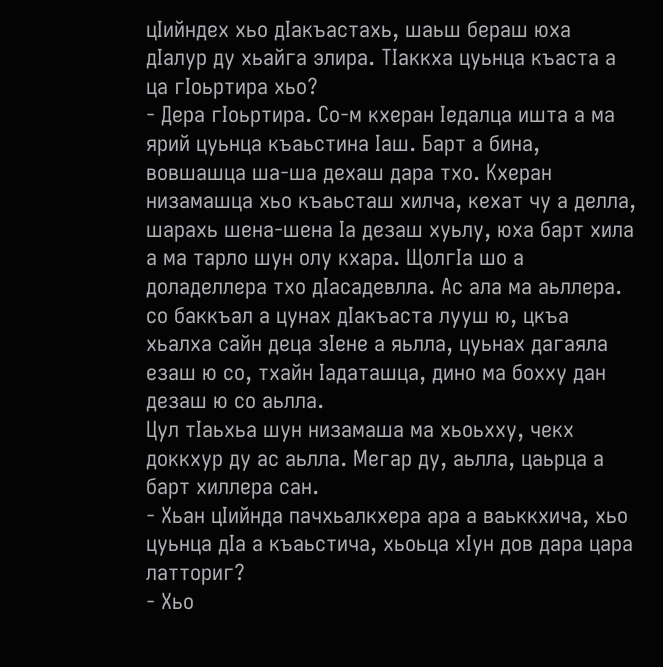цIийндех хьо дIакъастахь, шаьш бераш юха дIалур ду хьайга элира. ТIаккха цуьнца къаста а ца гIоьртира хьо?
- Дера гIоьртира. Со-м кхеран Iедалца ишта а ма ярий цуьнца къаьстина Iаш. Барт а бина, вовшашца ша-ша дехаш дара тхо. Кхеран низамашца хьо къаьсташ хилча, кехат чу а делла, шарахь шена-шена Iа дезаш хуьлу, юха барт хила а ма тарло шун олу кхара. ЩолгIа шо а доладеллера тхо дIасадевлла. Ас ала ма аьллера. со баккъал а цунах дIакъаста лууш ю, цкъа хьалха сайн деца зIене а яьлла, цуьнах дагаяла езаш ю со, тхайн Iадаташца, дино ма бохху дан дезаш ю со аьлла.
Цул тIаьхьа шун низамаша ма хьоьхху, чекх доккхур ду ас аьлла. Мегар ду, аьлла, цаьрца а барт хиллера сан.
- Хьан цIийнда пачхьалкхера ара а ваьккхича, хьо цуьнца дIа а къаьстича, хьоьца хIун дов дара цара латториг?
- Хьо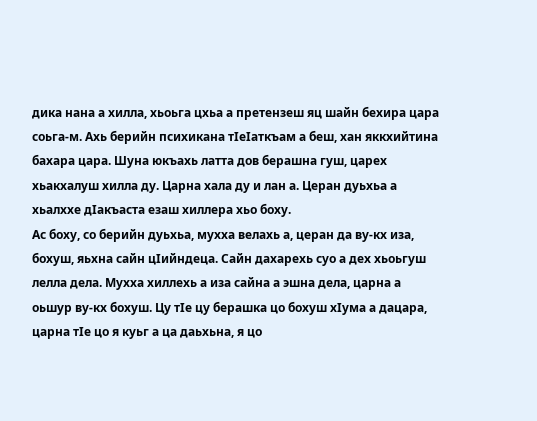дика нана а хилла, хьоьга цхьа а претензеш яц шайн бехира цара соьга-м. Ахь берийн психикана тIеIаткъам а беш, хан яккхийтина бахара цара. Шуна юкъахь латта дов берашна гуш, царех хьакхалуш хилла ду. Царна хала ду и лан а. Церан дуьхьа а хьалххе дIакъаста езаш хиллера хьо боху.
Ас боху, со берийн дуьхьа, мухха велахь а, церан да ву-кх иза, бохуш, яьхна сайн цIийндеца. Сайн дахарехь суо а дех хьоьгуш лелла дела. Мухха хиллехь а иза сайна а эшна дела, царна а оьшур ву-кх бохуш. Цу тIе цу берашка цо бохуш хIума а дацара, царна тIе цо я куьг а ца даьхьна, я цо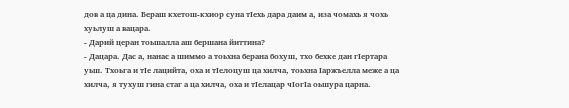дов а ца дина. Бераш кхетош-кхиор суна тIехь дара даим а, иза чомахь я чохь хуьлуш а вацара.
- Дарий церан тоьшалла аш бершана йиттина?
- Дацара. Дас а, нанас а шиммо а тоьхна берана бохуш, тхо бехке дан гIертара уьш. Тхоьга и тIе лацийта, оха и тIелоцуш ца хилча, тоьхна Iаржъелла меже а ца хилча, я тухуш гина стаг а ца хилча, оха и тIелацар чIогIа оьшура царна.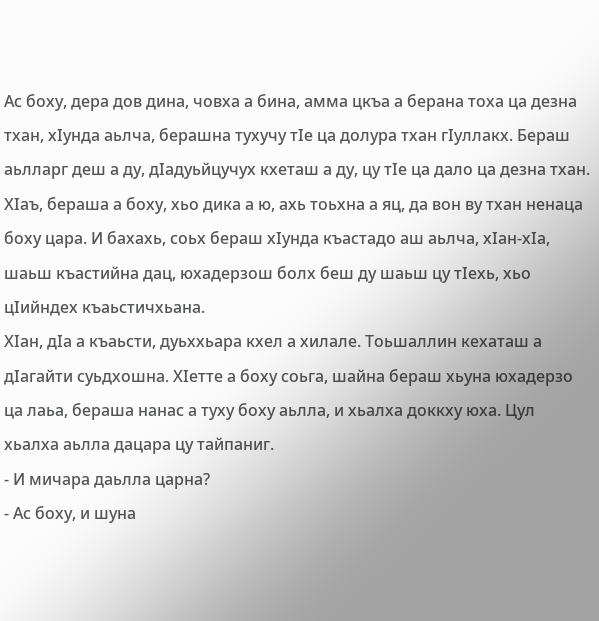Ас боху, дера дов дина, човха а бина, амма цкъа а берана тоха ца дезна тхан, хIунда аьлча, берашна тухучу тIе ца долура тхан гIуллакх. Бераш аьлларг деш а ду, дIадуьйцучух кхеташ а ду, цу тIе ца дало ца дезна тхан.
ХIаъ, бераша а боху, хьо дика а ю, ахь тоьхна а яц, да вон ву тхан ненаца боху цара. И бахахь, соьх бераш хIунда къастадо аш аьлча, хIан-хIа, шаьш къастийна дац, юхадерзош болх беш ду шаьш цу тIехь, хьо цIийндех къаьстичхьана.
ХIан, дIа а къаьсти, дуьххьара кхел а хилале. Тоьшаллин кехаташ а дIагайти суьдхошна. ХIетте а боху соьга, шайна бераш хьуна юхадерзо ца лаьа, бераша нанас а туху боху аьлла, и хьалха доккху юха. Цул хьалха аьлла дацара цу тайпаниг.
- И мичара даьлла царна?
- Ас боху, и шуна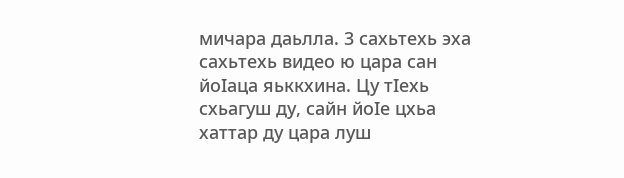мичара даьлла. 3 сахьтехь эха сахьтехь видео ю цара сан йоIаца яьккхина. Цу тIехь схьагуш ду, сайн йоIе цхьа хаттар ду цара луш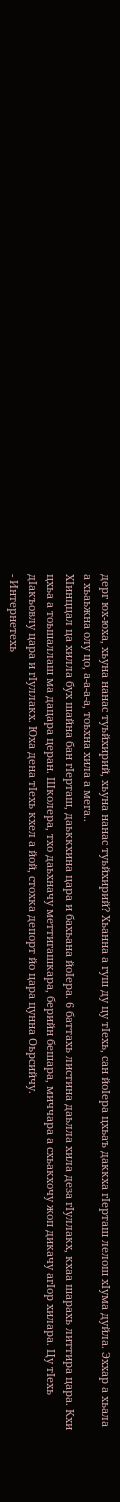дерг юх-юха, хьуна нанас туьйхирий, хьуна нанас туьйхирий? Хьанна а гуш ду цу тIехь, сан йоIера цхьаъ даккха гIерташ лелош хIума дуйла. Эххар а хьала а хьаьжна олу цо, а-а-а-а, тоьхна хила а мега..
ХIинццал ца хилла бух шайна бан гIерташ, даьккхина цара и бахьана йоIера. 6 баттахь листина даьлла хила деза гIуллакх, кхаа шарахь литтира цара. Кхи цхьа а тоьшаллаш ма дацара церан. Школера, тхо даьхначу меттигашкара, берийн бешара, миччара а схьакхочу жоп дикачу агIор хилара. Цу тIехь дIакъовлу цара и гIуллакх. Юха дена тIехь кхел а йой, стохка депорт йо цара цунна Оьрсийчу.
- Интернетехь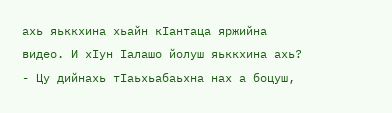ахь яьккхина хьайн кIантаца яржийна видео. И хIун Iалашо йолуш яьккхина ахь?
- Цу дийнахь тIаьхьабаьхна нах а боцуш,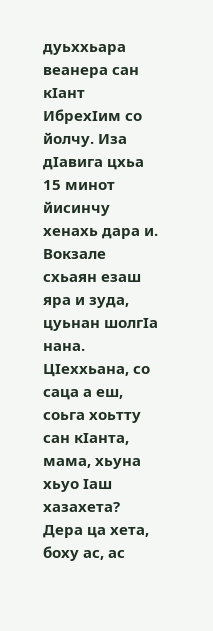дуьххьара веанера сан кIант ИбрехIим со йолчу. Иза дIавига цхьа 15 минот йисинчу хенахь дара и. Вокзале схьаян езаш яра и зуда, цуьнан шолгIа нана. ЦIеххьана, со саца а еш, соьга хоьтту сан кIанта, мама, хьуна хьуо Iаш хазахета? Дера ца хета, боху ас, ас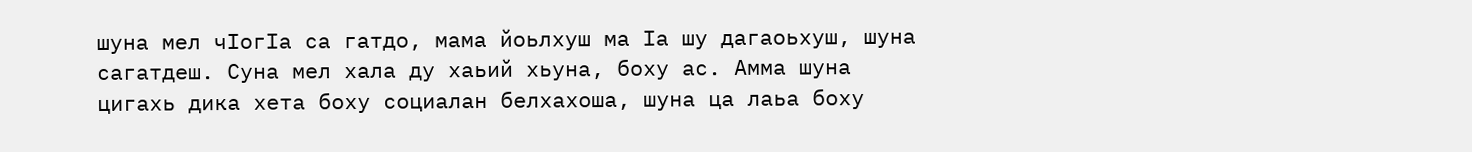шуна мел чIогIа са гатдо, мама йоьлхуш ма Iа шу дагаоьхуш, шуна сагатдеш. Суна мел хала ду хаьий хьуна, боху ас. Амма шуна цигахь дика хета боху социалан белхахоша, шуна ца лаьа боху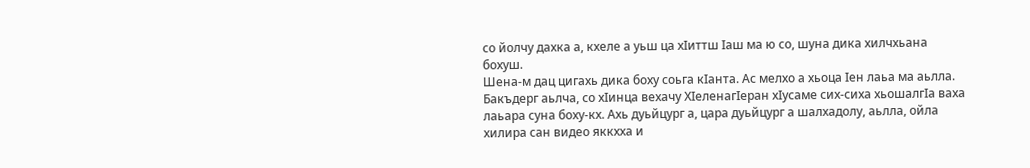со йолчу дахка а, кхеле а уьш ца хIиттш Iаш ма ю со, шуна дика хилчхьана бохуш.
Шена-м дац цигахь дика боху соьга кIанта. Ас мелхо а хьоца Iен лаьа ма аьлла. Бакъдерг аьлча, со хIинца вехачу ХIеленагIеран хIусаме сих-сиха хьошалгIа ваха лаьара суна боху-кх. Ахь дуьйцург а, цара дуьйцург а шалхадолу, аьлла, ойла хилира сан видео яккхха и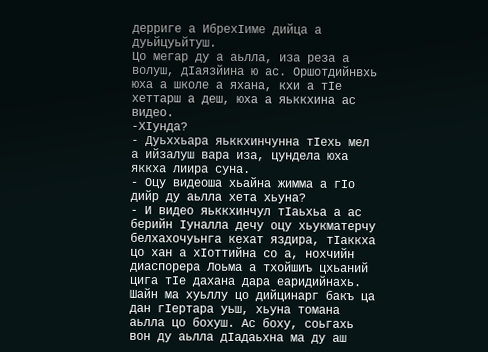дерриге а ИбрехIиме дийца а дуьйцуьйтуш.
Цо мегар ду а аьлла, иза реза а волуш, дIаязйина ю ас. Оршотдийнвхь юха а школе а яхана, кхи а тIе хеттарш а деш, юха а яьккхина ас видео.
-ХIунда?
- Дуьххьара яьккхинчунна тIехь мел а ийзалуш вара иза, цундела юха яккха лиира суна.
- Оцу видеоша хьайна жимма а гIо дийр ду аьлла хета хьуна?
- И видео яьккхинчул тIаьхьа а ас берийн Iуналла дечу оцу хьукматерчу белхахочуьнга кехат яздира, тIаккха цо хан а хIоттийна со а, нохчийн диаспорера Лоьма а тхойшиъ цхьаний цига тIе дахана дара еаридийнахь. Шайн ма хуьллу цо дийцинарг бакъ ца дан гIертара уьш, хьуна томана аьлла цо бохуш. Ас боху, соьгахь вон ду аьлла дIадаьхна ма ду аш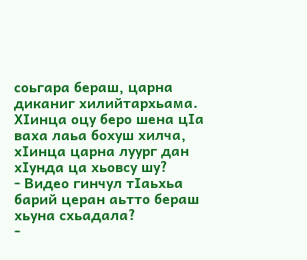соьгара бераш, царна диканиг хилийтархьама. ХIинца оцу беро шена цIа ваха лаьа бохуш хилча, хIинца царна луург дан хIунда ца хьовсу шу?
- Видео гинчул тIаьхьа барий церан аьтто бераш хьуна схьадала?
-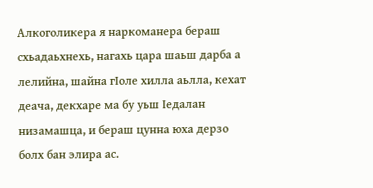Алкоголикера я наркоманера бераш схьадаьхнехь, нагахь цара шаьш дарба а лелийна, шайна гIоле хилла аьлла, кехат деача, декхаре ма бу уьш Iедалан низамашца, и бераш цунна юха дерзо болх бан элира ас.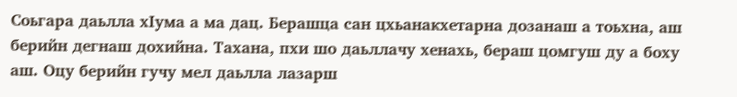Соьгара даьлла хIума а ма дац. Берашца сан цхьанакхетарна дозанаш а тоьхна, аш берийн дегнаш дохийна. Тахана, пхи шо даьллачу хенахь, бераш цомгуш ду а боху аш. Оцу берийн гучу мел даьлла лазарш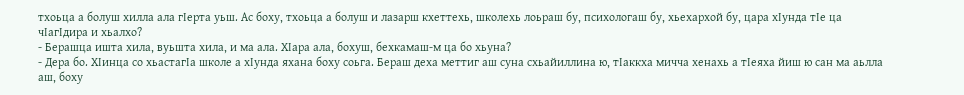тхоьца а болуш хилла ала гIерта уьш. Ас боху, тхоьца а болуш и лазарш кхеттехь, школехь лоьраш бу, психологаш бу, хьехархой бу, цара хIунда тIе ца чIагIдира и хьалхо?
- Берашца ишта хила, вуьшта хила, и ма ала. ХIара ала, бохуш, бехкамаш-м ца бо хьуна?
- Дера бо. ХIинца со хьастагIа школе а хIунда яхана боху соьга. Бераш деха меттиг аш суна схьайиллина ю, тIаккха мичча хенахь а тIеяха йиш ю сан ма аьлла аш, боху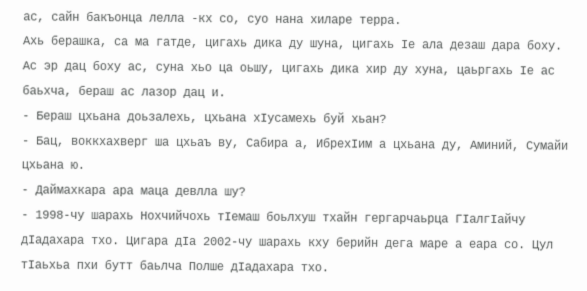ас, сайн бакъонца лелла -кх со, суо нана хиларе терра.
Ахь берашка, са ма гатде, цигахь дика ду шуна, цигахь Iе ала дезаш дара боху. Ас эр дац боху ас, суна хьо ца оьшу, цигахь дика хир ду хуна, цаьргахь Iе ас баьхча, бераш ас лазор дац и.
- Бераш цхьана доьзалехь, цхьана хIусамехь буй хьан?
- Бац, воккхахверг ша цхьаъ ву, Сабира а, ИбрехIим а цхьана ду, Аминий, Сумайи цхьана ю.
- Даймахкара ара маца девлла шу?
- 1998-чу шарахь Нохчийчохь тIемаш боьлхуш тхайн гергарчаьрца ГIалгIайчу дIадахара тхо. Цигара дIа 2002-чу шарахь кху берийн дега маре а еара со. Цул тIаьхьа пхи бутт баьлча Полше дIадахара тхо.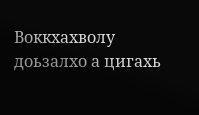Воккхахволу доьзалхо а цигахь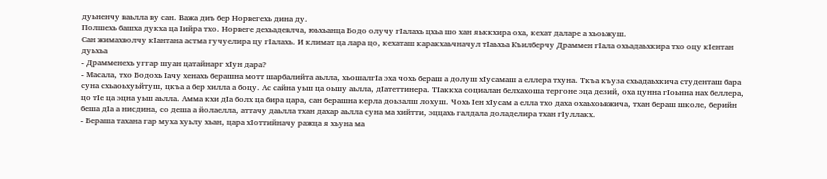дуьненчу ваьлла ву сан. Важа диъ бер Норвегехь дина ду.
Полшехь башха дукха ца Iийра тхо. Норвеге дехьадевлча, юьхьанца Бодо олучу гIалахь цхьа шо хан яьккхира оха, кехат даларе а хьоьжуш.
Сан жимахволчу кIантана астма гучуелира цу гIалахь. И климат ца лара цо, кехаташ каракхаьчначул тIаьхьа Къилберчу Драммен гIала охьадаьхкира тхо оцу кIентан дуьхьа
- Драмменехь уггар шуан цатайнарг хIун дара?
- Масала, тхо Бодохь Iачу хенахь берашна мотт шарбалийта аьлла, хьошалгIа эха чохь бераш а долуш хIусамаш а еллера тхуна. Ткъа къуза схьадаьхкича студенташ бара суна схьаоьхуьйтуш, цкъа а бер хилла а боцу. Ас сайна уьш ца оьшу аьлла, дIатеттинера. ТIаккха социалан белхахоша тергоне эца дезий, оха цунна гIоьнна нах беллера, цо тIе ца эцна уьш аьлла. Амма кхи дIа болх ца бира цара, сан берашна керла доьзалш лохуш. Чохь Iен хIусам а елла тхо даха охаьхоьвжича, тхан бераш школе, берийн беша дIа а нисдина, со деша а йолаелла, аттачу даьлла тхан дахар аьлла суна ма хийтти, эццахь галдала доладелира тхан гIуллакх.
- Бераша тахана гар муха хуьлу хьан, цара хIоттийначу ражца я хьуна ма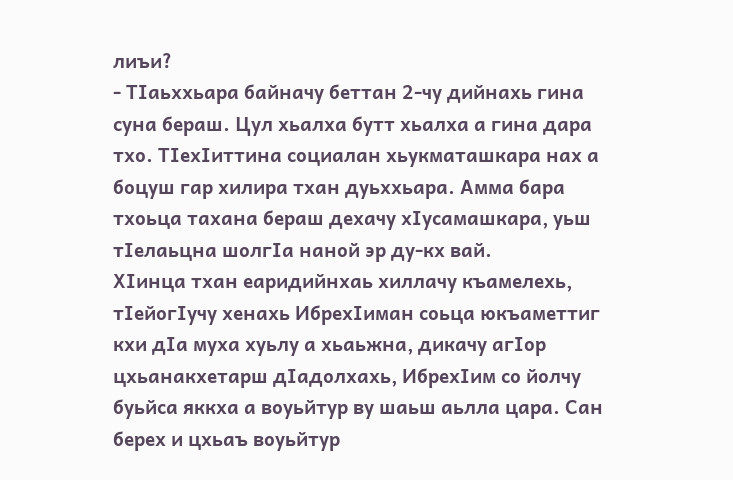лиъи?
- ТIаьххьара байначу беттан 2-чу дийнахь гина суна бераш. Цул хьалха бутт хьалха а гина дара тхо. ТIехIиттина социалан хьукматашкара нах а боцуш гар хилира тхан дуьххьара. Амма бара тхоьца тахана бераш дехачу хIусамашкара, уьш тIелаьцна шолгIа наной эр ду-кх вай.
ХIинца тхан еаридийнхаь хиллачу къамелехь, тIейогIучу хенахь ИбрехIиман соьца юкъаметтиг кхи дIа муха хуьлу а хьаьжна, дикачу агIор цхьанакхетарш дIадолхахь, ИбрехIим со йолчу буьйса яккха а воуьйтур ву шаьш аьлла цара. Сан берех и цхьаъ воуьйтур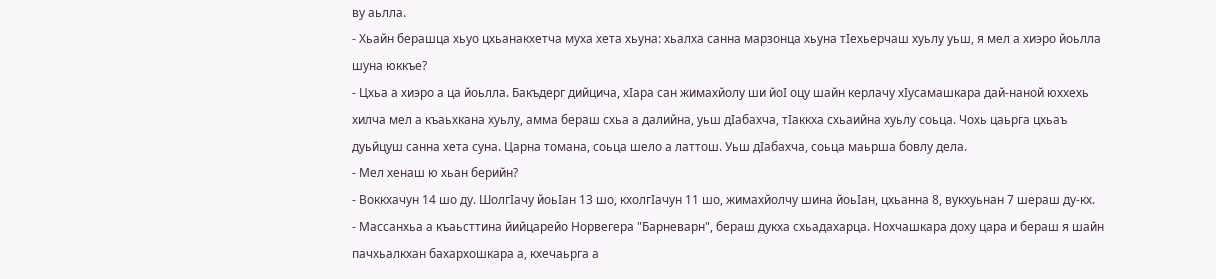ву аьлла.
- Хьайн берашца хьуо цхьанакхетча муха хета хьуна: хьалха санна марзонца хьуна тIехьерчаш хуьлу уьш, я мел а хиэро йоьлла шуна юккъе?
- Цхьа а хиэро а ца йоьлла. Бакъдерг дийцича, хIара сан жимахйолу ши йоI оцу шайн керлачу хIусамашкара дай-наной юххехь хилча мел а къаьхкана хуьлу, амма бераш схьа а далийна, уьш дIабахча, тIаккха схьаийна хуьлу соьца. Чохь цаьрга цхьаъ дуьйцуш санна хета суна. Царна томана, соьца шело а латтош. Уьш дIабахча, соьца маьрша бовлу дела.
- Мел хенаш ю хьан берийн?
- Воккхачун 14 шо ду. ШолгIачу йоьIан 13 шо, кхолгIачун 11 шо, жимахйолчу шина йоьIан, цхьанна 8, вукхуьнан 7 шераш ду-кх.
- Массанхьа а къаьсттина йийцарейо Норвегера "Барневарн", бераш дукха схьадахарца. Нохчашкара доху цара и бераш я шайн пачхьалкхан бахархошкара а, кхечаьрга а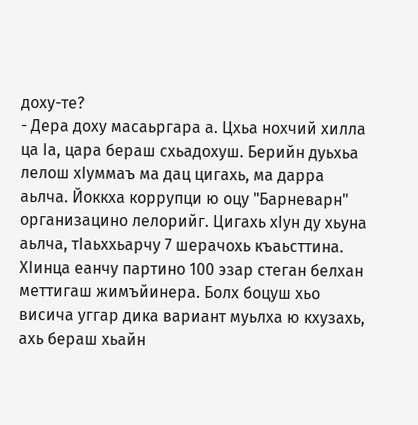доху-те?
- Дера доху масаьргара а. Цхьа нохчий хилла ца Iа, цара бераш схьадохуш. Берийн дуьхьа лелош хIуммаъ ма дац цигахь, ма дарра аьлча. Йоккха коррупци ю оцу "Барневарн" организацино лелорийг. Цигахь хIун ду хьуна аьлча, тIаьххьарчу 7 шерачохь къаьсттина. ХIинца еанчу партино 100 эзар стеган белхан меттигаш жимъйинера. Болх боцуш хьо висича уггар дика вариант муьлха ю кхузахь, ахь бераш хьайн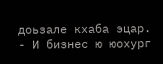доьзале кхаба эцар.
- И бизнес ю юохург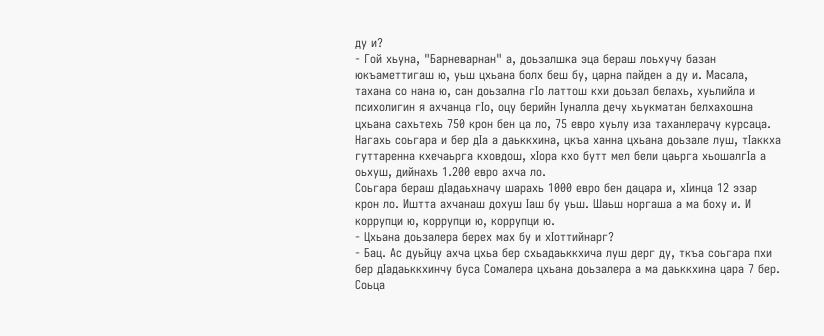ду и?
- Гой хьуна, "Барневарнан" а, доьзалшка эца бераш лоьхучу базан юкъаметтигаш ю, уьш цхьана болх беш бу, царна пайден а ду и. Масала, тахана со нана ю, сан доьзална гIо латтош кхи доьзал белахь, хуьлийла и психолигин я ахчанца гIо, оцу берийн Iуналла дечу хьукматан белхахошна цхьана сахьтехь 750 крон бен ца ло, 75 евро хуьлу иза таханлерачу курсаца.
Нагахь соьгара и бер дIа а даьккхина, цкъа ханна цхьана доьзале луш, тIаккха гуттаренна кхечаьрга кховдош, хIора кхо бутт мел бели цаьрга хьошалгIа а оьхуш, дийнахь 1.200 евро ахча ло.
Соьгара бераш дIадаьхначу шарахь 1000 евро бен дацара и, хIинца 12 эзар крон ло. Иштта ахчанаш дохуш Iаш бу уьш. Шаьш норгаша а ма боху и. И коррупци ю, коррупци ю, коррупци ю.
- Цхьана доьзалера берех мах бу и хIоттийнарг?
- Бац. Ас дуьйцу ахча цхьа бер схьадаьккхича луш дерг ду, ткъа соьгара пхи бер дIадаьккхинчу буса Сомалера цхьана доьзалера а ма даьккхина цара 7 бер. Соьца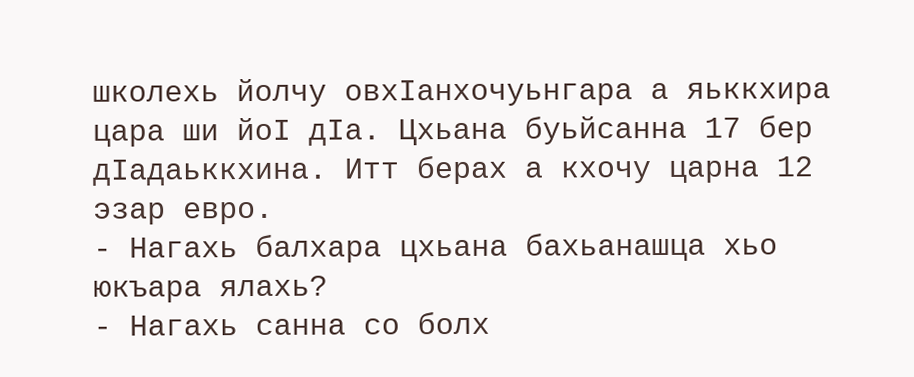школехь йолчу овхIанхочуьнгара а яьккхира цара ши йоI дIа. Цхьана буьйсанна 17 бер дIадаьккхина. Итт берах а кхочу царна 12 эзар евро.
- Нагахь балхара цхьана бахьанашца хьо юкъара ялахь?
- Нагахь санна со болх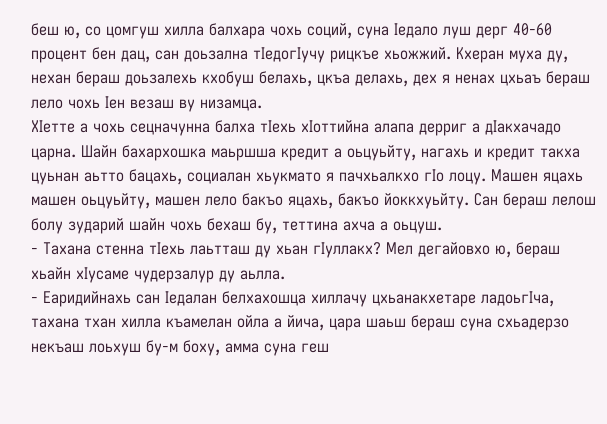беш ю, со цомгуш хилла балхара чохь соций, суна Iедало луш дерг 40-60 процент бен дац, сан доьзална тIедогIучу рицкъе хьожжий. Кхеран муха ду, нехан бераш доьзалехь кхобуш белахь, цкъа делахь, дех я ненах цхьаъ бераш лело чохь Iен везаш ву низамца.
ХIетте а чохь сецначунна балха тIехь хIоттийна алапа дерриг а дIакхачадо царна. Шайн бахархошка маьршша кредит а оьцуьйту, нагахь и кредит такха цуьнан аьтто бацахь, социалан хьукмато я пачхьалкхо гIо лоцу. Машен яцахь машен оьцуьйту, машен лело бакъо яцахь, бакъо йоккхуьйту. Сан бераш лелош болу зударий шайн чохь бехаш бу, теттина ахча а оьцуш.
- Тахана стенна тIехь лаьтташ ду хьан гIуллакх? Мел дегайовхо ю, бераш хьайн хIусаме чудерзалур ду аьлла.
- Еаридийнахь сан Iедалан белхахошца хиллачу цхьанакхетаре ладоьгIча, тахана тхан хилла къамелан ойла а йича, цара шаьш бераш суна схьадерзо некъаш лоьхуш бу-м боху, амма суна геш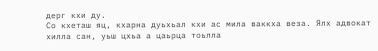дерг кхи ду.
Со кхеташ яц, кхарна дуьхьал кхи ас мила ваккха веза. Ялх адвокат хилла сан, уьш цхьа а цаьрца тоьлла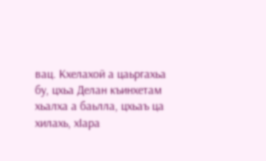вац. Кхелахой а цаьргахьа бу, цхьа Делан къинхетам хьалха а баьлла, цхьаъ ца хилахь, хIара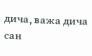дича, важа дича сан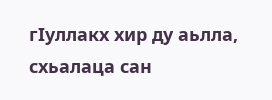гIуллакх хир ду аьлла, схьалаца сан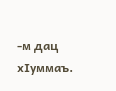-м дац хIуммаъ.